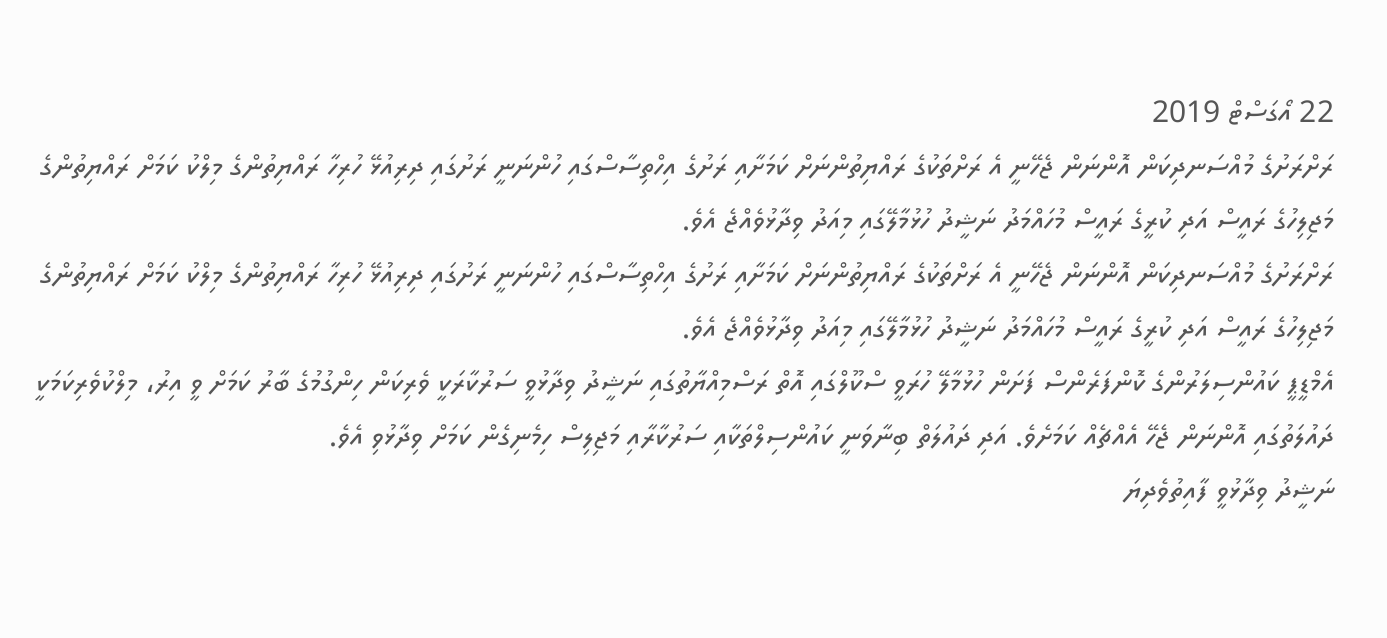22 އޯގަސްޓް 2019
ރަށްރަށުގެ މުއްސަނދިކަން އޮންނަން ޖެހޭނީ އެ ރަށްތަކުގެ ރައްޔިތުންނަށް ކަމަށާއި ރަށުގެ އިހްތިސާސްގައި ހުންނަނީ ރަށުގައި ދިރިއުޅޭ ހުރިހާ ރައްޔިތުންގެ މިލްކު ކަމަށް ރައްޔިތުންގެ މަޖިލިހުގެ ރައީސް އަދި ކުރީގެ ރައީސް މުހައްމަދު ނަޝީދު ހުޅުމާލޭގައި މިއަދު ވިދާޅުވެއްޖެ އެވެ.
ރަށްރަށުގެ މުއްސަނދިކަން އޮންނަން ޖެހޭނީ އެ ރަށްތަކުގެ ރައްޔިތުންނަށް ކަމަށާއި ރަށުގެ އިހްތިސާސްގައި ހުންނަނީ ރަށުގައި ދިރިއުޅޭ ހުރިހާ ރައްޔިތުންގެ މިލްކު ކަމަށް ރައްޔިތުންގެ މަޖިލިހުގެ ރައީސް އަދި ކުރީގެ ރައީސް މުހައްމަދު ނަޝީދު ހުޅުމާލޭގައި މިއަދު ވިދާޅުވެއްޖެ އެވެ.
އެމްޑީޕީ ކައުންސިލަރުންގެ ކޮންފަރެންސް ފަށަން ހުޅުމާލޭ ހުރަވީ ސްކޫލްގައި އޮތް ރަސްމިއްޔާތުގައި ނަޝީދު ވިދާޅުވީ ސަރުކާރަކީ ވެރިކަން ހިންގުމުގެ ބާރު ކަމަށް ވީ އިރު، މިލްކުވެރިކަމަކީ ދައުލަތުގައި އޮންނަން ޖެހޭ އެއްޗެއް ކަމަށެވެ. އަދި ދައުލަތް ބިނާވަނީ ކައުންސިލްތަކާއި ސަރުކާރާއި މަޖިލިސް ހިމެނިގެން ކަމަށް ވިދާޅުވި އެވެ.
ނަޝީދު ވިދާޅުވީ ފާއިތުވެދިޔަ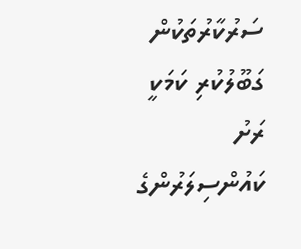ސަރުކާރުތަކުން ގަބޫލުކުރި ކަމަކީ ރަށު ކައުންސިލަރުންގެ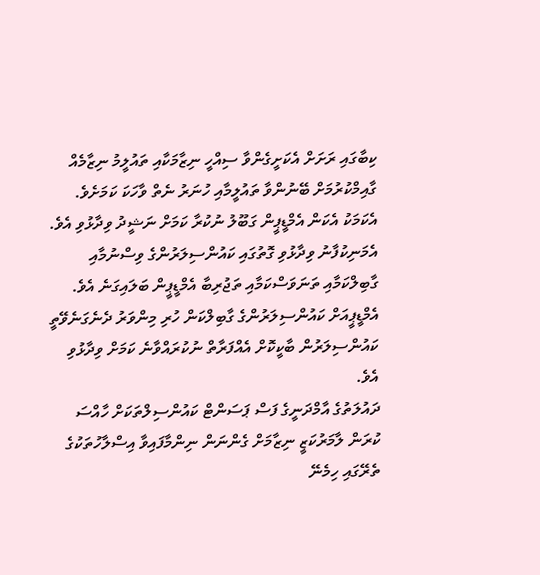ކިބާގައި ރަށަށް އެކަށީގެންވާ ސިއްހީ ނިޒާމަކާއި ތައުލީމު ނިޒާމެއް ގާއިމްކުރުމަށް ބޭނުންވާ ތައުލީމާއި ހުނަރު ނެތް ވާހަކަ ކަމަށެވެ. އެކަމަކު އެކަން އެމްޑީޕީން ގަބޫލު ނުކުރާ ކަމަށް ނަޝީދު ވިދާޅުވި އެވެ.
އެމަނިކުފާނު ވިދާޅުވި ގޮތުގައި ކައުންސިލަރުންގެ ވިސްނުމާއި ގާބިލްކަމާއި ތަނަވަސްކަމާއި ތަޖުރިބާ އެމްޑީޕީން ބަލައިގަނެ އެވެ. އެމްޑީޕީއަށް ކައުންސިލަރުންގެ ގާބިލްކަން ހުރި މިންވަރު ދެނެގަނެވޭތީ ކައުންސިލަރުން ބާކީކޮށް އެއްފަރާތް ނުކުރައްވާނެ ކަމަށް ވިދާޅުވި އެވެ.
ދައުލަތުގެ އާމްދަނީގެ ފަސް ޕަސަންޓް ކައުންސިލްތަކަށް ހާއްސަ ކުރަން ލާމަރުކަޒީ ނިޒާމަށް ގެންނަން ނިންމާފައިވާ އިސްލާހުތަކުގެ ތެރޭގައި ހިމެނޭ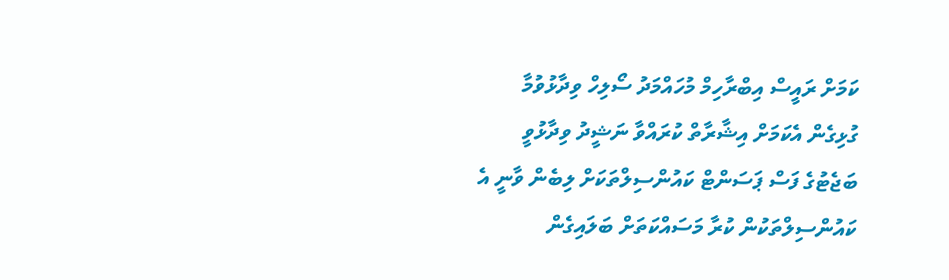ކަމަށް ރައީސް އިބްރާހިމް މުހައްމަދު ސޯލިހް ވިދާޅުވުމާ ގުޅިގެން އެކަމަށް އިޝާރާތް ކުރައްވާ ނަޝީދު ވިދާޅުވީ ބަޖެޓުގެ ފަސް ޕަސަންޓް ކައުންސިލްތަކަށް ލިބެން ވާނީ އެ ކައުންސިލްތަކުން ކުރާ މަސައްކަތަށް ބަލައިގެން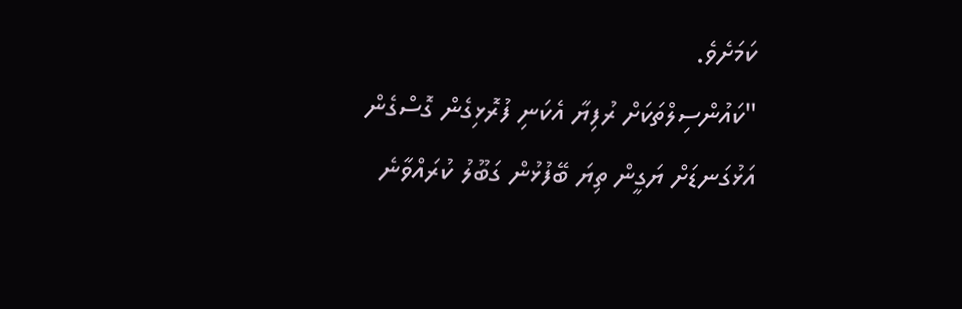ކަމަށެވެ.
"ކައުންސިލްތަކަށް ރުފިޔާ އެކަނި ފުރޮޅިގެން ގޮސްގެން އަޅުގަނޑަށް ޔަގީން ތިޔަ ބޭފުޅުން ގަބޫލު ކުރައްވާނެ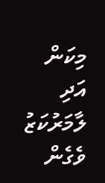މިކަން އަދި ލާމަރުކަޒު ވެގެން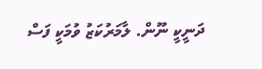ދަނީކީ ނޫން. ލާމަރުކަޒު ވުމަކީ ފަސް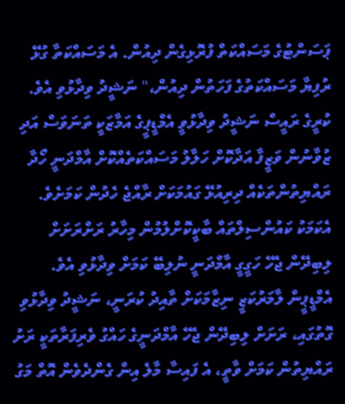ޕަސަންޓުގެ މަސައްކަތް ފުރޮޅިގެން ދިއުން. އެ މަސައްކަތާ ގުޅޭ ރުފިޔާ މަސައްކަތުގެ ފަހަތުން ދިއުން،" ނަޝީދު ވިދާޅުވި އެވެ.
ކުރީގެ ރައީސް ނަޝީދު ވިދާޅުވީ އެމްޑީޕީގެ އަމާޒަކީ ތަނަވަސް އަދި ޒުވާނުން ވަޒީފާ އަދާކޮށް ހަލާލު މަސައްކަތެއްކޮށް އާމްދަނީ ހޯދާ ރައްޔިތުންތަކެއް ދިރިއުޅޭ ގައުމަކަށް ރާއްޖެ ހެދުން ކަމަށެވެ. އެކަމަކު ކައުންސިލްތައް ބާކީކޮށްލުމުން މިހާރު ރަށްރަށަށް ލިބިދޭން ޖެހޭ ހަގީގީ އާމްދަނީ ނުލިބޭ ކަމަށް ވިދާޅުވި އެވެ.
އެމްޑީޕީން ލާމަރުކަޒީ ނިޒާމަކަށް ތާއިދު ކުރަނީ، ނަޝީދު ވިދާޅުވި ގޮތުގައި، ރަށަށް ލިބިދޭން ޖެހޭ އާމްދަނީގެ ހައްގު ވެރިފަރާތަކީ ރަށު ރައްޔިތުން ކަމަށް ވާތީ، އެ ފައިސާ މާލެ އިން ގެންދެވެން އޮތް މަގު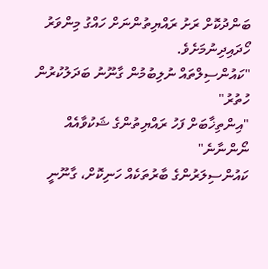ބަންދުކޮށް ރަށު ރައްޔިތުންނަށް ހައްގު މިންވަރު ހޯދައިދިނުމަށެވެ.
"ކައުންސިލްތައް ނުލިބުމުން ގާނޫނު ބަދަލުކުރުން ހުތުރު"
"އިންތިޚާބަށް ފަހު ރައްޔިތުންގެ ޝަކުވާއެއް ނޯންނާނެ"
ކައުންސިލަރުންގެ ބާރުތަކެއް ހަނިކޮށް، ގާނޫނީ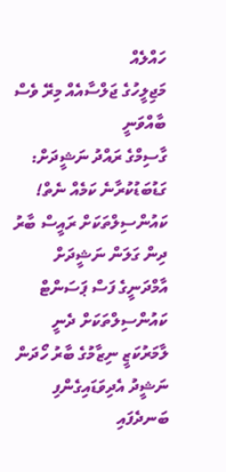ހައްލެއް
މަޖިލީހުގެ ޖަލްސާއެއް މިރޭ ވެސް ބާއްވަނީ
ގާސިމްގެ ރައްދު ނަޝީދަށް: ގަޑުބަޑުކުރާނެ ކަމެއް ނެތް!
ކައުންސިލްތަކަށް ރައީސް ބާރު ދިން ގަލަން ނަޝީދަށް
އާމްދަނީގެ ފަސް ޕަސަންޓް ކައުންސިލްތަކަށް ދެނީ
ލާމަރުކަޒީ ނިޒާމުގެ ބާރު ހޯދަން ނަޝީދު އެދިވަޑައިގެންފި
ބަނދެފައި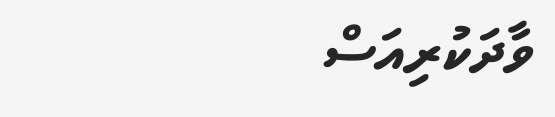ވާދަކުރިއަސް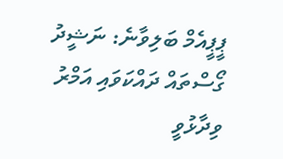ޕީޕީއެމް ބަލިވާނެ: ނަޝީދު
ގޯސްތައް ދައްކަވައި އަމްރު ވިދާޅުވީ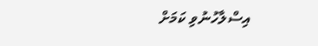އިސްލާހުނުވި ކަމަށް